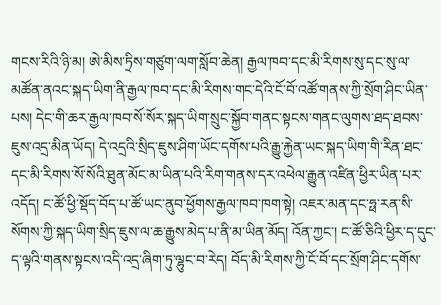གངས་རིའི་ཉི་མ། ཨེ་མིས་ཏྲིས་གཙུག་ལག་སློབ་ཆེན། རྒྱལ་ཁབ་དང་མི་རིགས་སུ་དང་སུ་ལ་མཚོན་ནའང་སྐད་ཡིག་ནི་རྒྱལ་ཁབ་དང་མི་རིགས་གང་དེའི་ངོ་བོ་འཚོ་གནས་ཀྱི་སྲོག་ཤིང་ཡིན་པས། དེང་གི་ཆར་རྒྱལ་ཁབ་སོ་སོར་སྐད་ཡིག་སྲུང་སྐྱོབ་གནང་སྟངས་གནང་ལུགས་ཐད་ཐབས་ཇུས་འདྲ་མིན་ཡོད། དེ་འདྲའི་སྲིད་ཇུས་ཤིག་ཡོང་དགོས་པའི་རྒྱུ་རྐྱེན་ཡང་སྐད་ཡིག་གི་རིན་ཐང་དང་མི་རིགས་སོ་སོའི་ཐུན་མོང་མ་ཡིན་པའི་རིག་གནས་དར་འཕེལ་རྒྱུན་འཛིན་ཕྱིར་ཡིན་པར་འདོད། ང་ཚོ་ཕྱི་སྡོད་བོད་པ་ཚོ་ཡང་ནུབ་ཕྱོགས་རྒྱལ་ཁབ་ཁག་སྟེ། འཇར་མན་དང་ཧྥ་རན་སི་སོགས་ཀྱི་སྐད་ཡིག་སྲིད་ཇུས་ལ་ཆ་རྒྱུས་མེད་པ་ནི་མ་ཡིན་མོད། འོན་ཀྱང་། ང་ཚོ་ཅིའི་ཕྱིར་ད་དུང་ད་ལྟའི་གནས་སྟངས་འདི་འདྲ་ཞིག་ཏུ་ལྷུང་བ་རེད། བོད་མི་རིགས་ཀྱི་ངོ་བོ་དང་སྲོག་ཤིང་དགོས་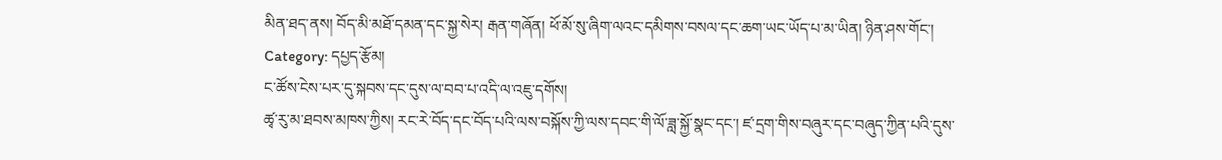མིན་ཐད་ནས། བོད་མི་མཐོ་དམན་དང་སྐྱ་སེར། རྒན་གཞོན། ཕོ་མོ་སུ་ཞིག་ལའང་དམིགས་བསལ་དང་ཆག་ཡང་ཡོད་པ་མ་ཡིན། ཉིན་ཤས་གོང་།
Category: དཔྱད་རྩོམ།
ང་ཚོས་ངེས་པར་དུ་སྐབས་དང་དུས་ལ་བབ་པ་འདི་ལ་འཇུ་དགོས།
ཚྭ་རུ་མ་ཐབས་མཁས་ཀྱིས། རང་རེ་བོད་དང་བོད་པའི་ལས་བསྐོས་ཀྱི་ལས་དབང་གི་ལོ་ཟླ་སྐྱོ་སྣང་དང་། ཛ་དྲག་གིས་བཞུར་དང་བཞུད་ཀྱིན་པའི་དུས་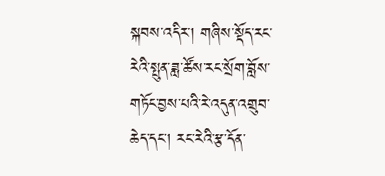སྐབས་འདིར་། གཞིས་སྡོད་རང་རེའི་སྤུན་ཟླ་ཚོས་རང་སྲོག་བློས་གཏོང་བྱས་པའི་རེ་འདུན་འགྲུབ་ཆེད་དང་། རང་རེའི་རྩ་དོན་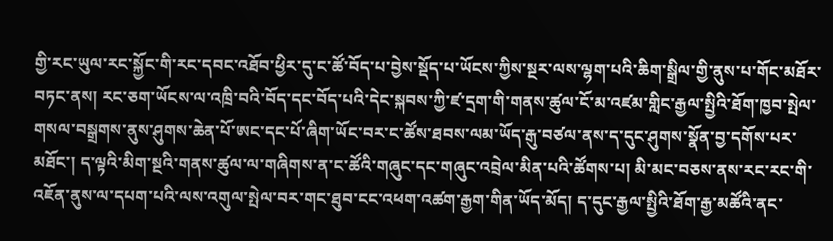གྱི་རང་ཡུལ་རང་སྐྱོང་གི་རང་དབང་འཐོབ་ཕྱིར་དུ་ང་ཚོ་བོད་པ་བྱེས་སྡོད་པ་ཡོངས་ཀྱིས་སྔར་ལས་ལྷག་པའི་ཆིག་སྒྲིལ་གྱི་ནུས་པ་གོང་མཐོར་བཏང་ནས། རང་ཅག་ཡོངས་ལ་འཁྲི་བའི་བོད་དང་བོད་པའི་དེང་སྐབས་ཀྱི་ཛ་དྲག་གི་གནས་ཚུལ་ངོ་མ་འཛམ་གླིང་རྒྱལ་སྤྱིའི་ཐོག་ཁྱབ་སྤེལ་གསལ་བསྒྲགས་ནུས་ཤུགས་ཆེན་པོ་ཨང་དང་པོ་ཞིག་ཡོང་བར་ང་ཚོས་ཐབས་ལམ་ཡོད་རྒུ་བཙལ་ནས་ད་དུང་ཤུགས་སྣོན་བྱ་དགོས་པར་མཐོང་། ད་ལྟའི་མིག་སྔའི་གནས་ཚུལ་ལ་གཞིགས་ན་ང་ཚོའི་གཞུང་དང་གཞུང་འབྲེལ་མིན་པའི་ཚོགས་པ། མི་མང་བཅས་ནས་རང་རང་གི་འཇོན་ནུས་ལ་དཔག་པའི་ལས་འགུལ་སྤེལ་བར་གང་ཐུབ་ངང་འཕག་འཚག་རྒྱག་གིན་ཡོད་མོད། ད་དུང་རྒྱལ་སྤྱིའི་ཐོག་རྒྱ་མཚོའི་ནང་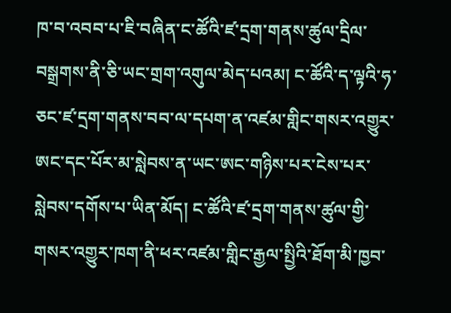ཁ་བ་འབབ་པ་ཇི་བཞིན་ང་ཚོའི་ཛ་དྲག་གནས་ཚུལ་དྲིལ་བསྒྲགས་ནི་ཅི་ཡང་གྲག་འགུལ་མེད་པའམ། ང་ཚོའི་ད་ལྟའི་ཧ་ཅང་ཛ་དྲག་གནས་བབ་ལ་དཔག་ན་འཛམ་གླིང་གསར་འགྱུར་ཨང་དང་པོར་མ་སླེབས་ན་ཡང་ཨང་གཉིས་པར་ངེས་པར་སླེབས་དགོས་པ་ཡིན་མོད། ང་ཚོའི་ཛ་དྲག་གནས་ཚུལ་གྱི་གསར་འགྱུར་ཁག་ནི་ཕར་འཛམ་གླིང་རྒྱལ་སྤྱིའི་ཐོག་མི་ཁྱབ་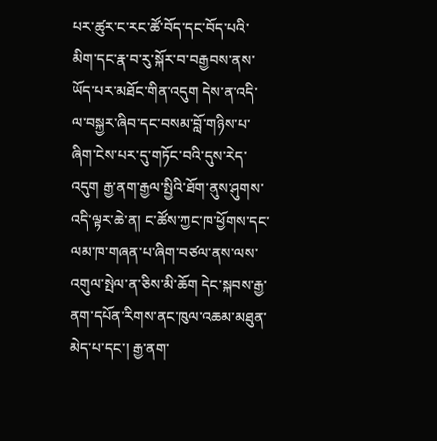པར་ཚུར་ང་རང་ཚོ་བོད་དང་བོད་པའི་མིག་དང་རྣ་བ་རུ་སྐོར་བ་བརྒྱབས་ནས་ཡོད་པར་མཐོང་གིན་འདུག དེས་ན་འདི་ལ་བསྐྱར་ཞིབ་དང་བསམ་བློ་གཉིས་པ་ཞིག་ངེས་པར་དུ་གཏོང་བའི་དུས་རེད་འདུག རྒྱ་ནག་རྒྱལ་སྤྱིའི་ཐོག་ནུས་ཤུགས་འདི་ལྟར་ཆེ་ན། ང་ཚོས་ཀྱང་ཁ་ཕྱོགས་དང་ལམ་ཁ་གཞན་པ་ཞིག་བཙལ་ནས་ལས་འགུལ་སྤེལ་ན་ཅིས་མི་ཆོག དེང་སྐབས་རྒྱ་ནག་དཔོན་རིགས་ནང་ཁུལ་འཆམ་མཐུན་མེད་པ་དང་། རྒྱ་ནག་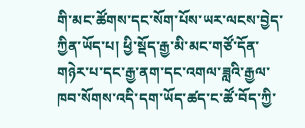གི་མང་ཚོགས་དང་སོག་པོས་ཡར་ལངས་བྱེད་ཀྱིན་ཡོད་པ། ཕྱི་སྡོད་རྒྱ་མི་མང་གཙོ་དོན་གཉེར་པ་དང་རྒྱ་ནག་དང་འགལ་ཟླའི་རྒྱལ་ཁབ་སོགས་འདི་དག་ཡོད་ཚད་ང་ཚོ་བོད་ཀྱི་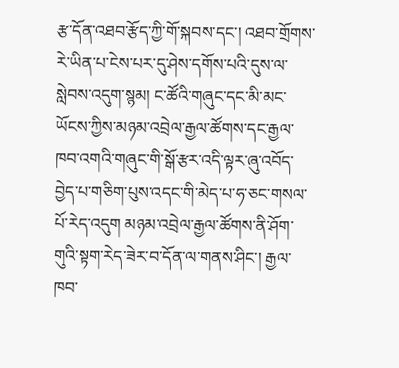རྩ་དོན་འཐབ་རྩོད་ཀྱི་གོ་སྐབས་དང་། འཐབ་གྲོགས་རེ་ཡིན་པ་ངེས་པར་དུ་ཤེས་དགོས་པའི་དུས་ལ་སླེབས་འདུག་སྙམ། ང་ཚོའི་གཞུང་དང་མི་མང་ཡོངས་ཀྱིས་མཉམ་འབྲེལ་རྒྱལ་ཚོགས་དང་རྒྱལ་ཁབ་འགའི་གཞུང་གི་སྒོ་རྩར་འདི་ལྟར་ཞུ་འབོད་བྱེད་པ་གཅིག་པུས་འདང་གི་མེད་པ་ཧ་ཅང་གསལ་པོ་རེད་འདུག མཉམ་འབྲེལ་རྒྱལ་ཚོགས་ནི་ཤོག་གུའི་སྟག་རེད་ཟེར་བ་དོན་ལ་གནས་ཤིང་། རྒྱལ་ཁབ་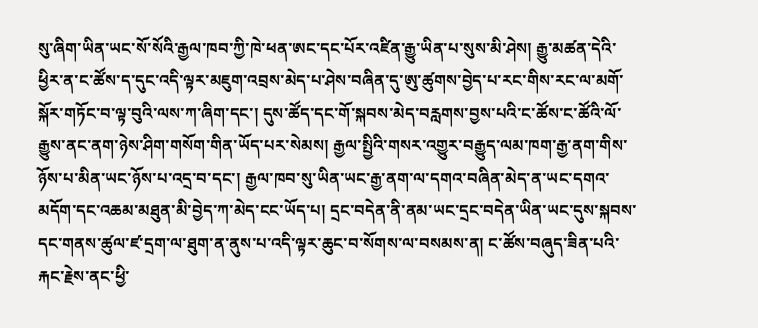སུ་ཞིག་ཡིན་ཡང་སོ་སོའི་རྒྱལ་ཁབ་ཀྱི་ཁེ་ཕན་ཨང་དང་པོར་འཛིན་རྒྱུ་ཡིན་པ་སུས་མི་ཤེས། རྒྱུ་མཚན་དེའི་ཕྱིར་ན་ང་ཚོས་ད་དུང་འདི་ལྟར་མཇུག་འབྲས་མེད་པ་ཤེས་བཞིན་དུ་ཨུ་ཚུགས་བྱེད་པ་རང་གིས་རང་ལ་མགོ་སྐོར་གཏོང་བ་ལྟ་བུའི་ལས་ཀ་ཞིག་དང་། དུས་ཚོད་དང་གོ་སྐབས་མེད་བརླགས་བྱས་པའི་ང་ཚོས་ང་ཚོའི་ལོ་རྒྱུས་ནང་ནག་ཉེས་ཤིག་གསོག་གིན་ཡོད་པར་སེམས། རྒྱལ་སྤྱིའི་གསར་འགྱུར་བརྒྱུད་ལམ་ཁག་རྒྱ་ནག་གིས་ཉོས་པ་མིན་ཡང་ཉོས་པ་འདྲ་བ་དང་། རྒྱལ་ཁབ་སུ་ཡིན་ཡང་རྒྱ་ནག་ལ་དགའ་བཞིན་མེད་ན་ཡང་དགའ་མདོག་དང་འཆམ་མཐུན་མི་བྱེད་ཀ་མེད་ངང་ཡོད་པ། དྲང་བདེན་ནི་ནམ་ཡང་དྲང་བདེན་ཡིན་ཡང་དུས་སྐབས་དང་གནས་ཚུལ་ཛ་དྲག་ལ་ཐུག་ན་ནུས་པ་འདི་ལྟར་ཆུང་བ་སོགས་ལ་བསམས་ན། ང་ཚོས་བཞུད་ཟིན་པའི་རྐང་རྗེས་ནང་ཕྱི་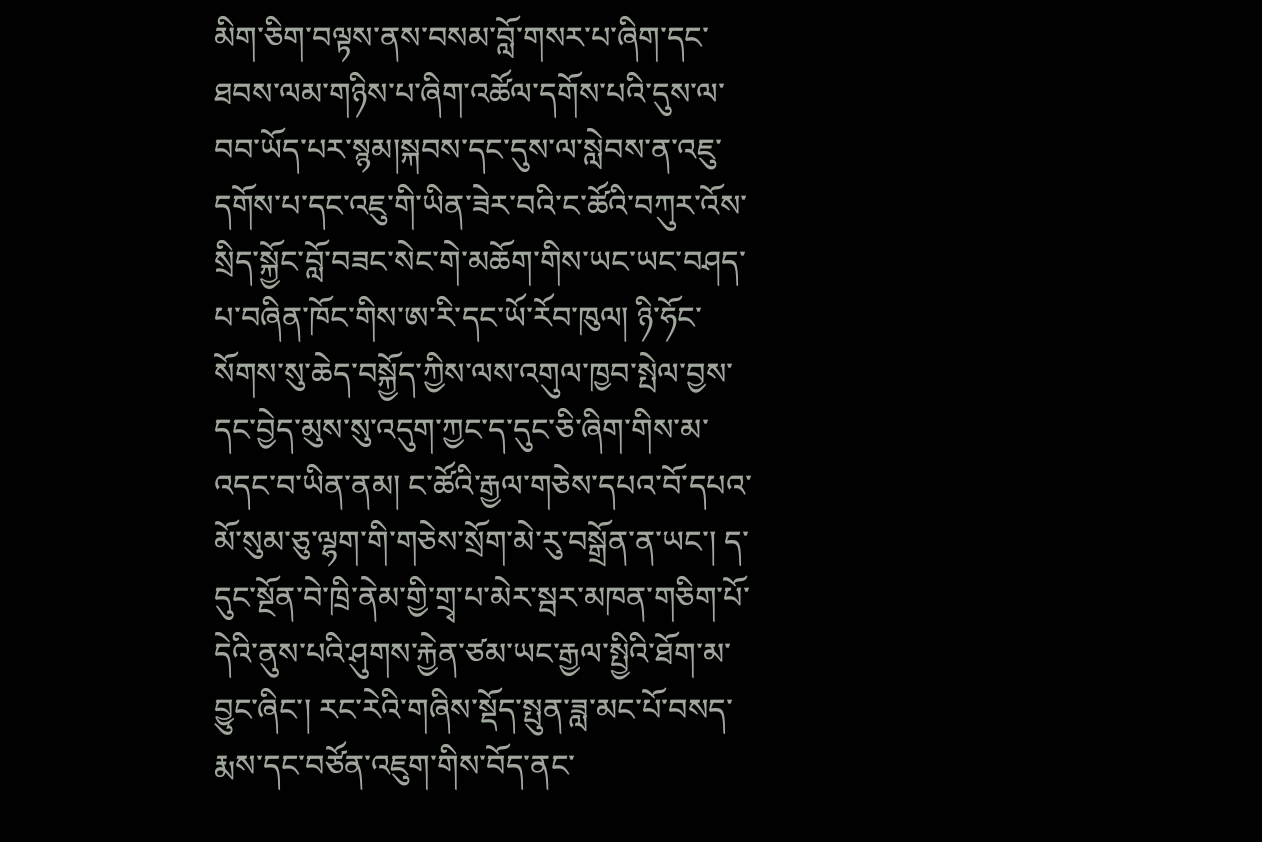མིག་ཅིག་བལྟས་ནས་བསམ་བློ་གསར་པ་ཞིག་དང་ཐབས་ལམ་གཉིས་པ་ཞིག་འཚོལ་དགོས་པའི་དུས་ལ་བབ་ཡོད་པར་སྙམ།སྐབས་དང་དུས་ལ་སླེབས་ན་འཇུ་དགོས་པ་དང་འཇུ་གི་ཡིན་ཟེར་བའི་ང་ཚོའི་བཀུར་འོས་སྲིད་སྐྱོང་བློ་བཟང་སེང་གེ་མཆོག་གིས་ཡང་ཡང་བཤད་པ་བཞིན་ཁོང་གིས་ཨ་རི་དང་ཡོ་རོབ་ཁུལ། ཉི་ཧོང་སོགས་སུ་ཆེད་བསྐྱོད་ཀྱིས་ལས་འགུལ་ཁྱབ་སྤེལ་བྱས་དང་བྱེད་མུས་སུ་འདུག་ཀྱང་ད་དུང་ཅི་ཞིག་གིས་མ་འདང་བ་ཡིན་ནམ། ང་ཚོའི་རྒྱལ་གཅེས་དཔའ་བོ་དཔའ་མོ་སུམ་ཅུ་ལྷག་གི་གཅེས་སྲོག་མེ་རུ་བསྒྲོན་ན་ཡང་། ད་དུང་སྔོན་བེ་ཁྲི་ནེམ་གྱི་གྲྭ་པ་མེར་སྦར་མཁན་གཅིག་པོ་དེའི་ནུས་པའི་ཤུགས་རྐྱེན་ཙམ་ཡང་རྒྱལ་སྤྱིའི་ཐོག་མ་བྱུང་ཞིང་། རང་རེའི་གཞིས་སྡོད་སྤུན་ཟླ་མང་པོ་བསད་རྨས་དང་བཙོན་འཇུག་གིས་བོད་ནང་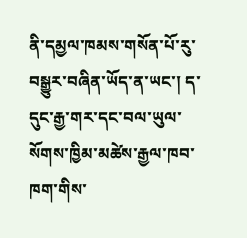ནི་དམྱལ་ཁམས་གསོན་པོ་རུ་བསྒྱུར་བཞིན་ཡོད་ན་ཡང་། ད་དུང་རྒྱ་གར་དང་བལ་ཡུལ་སོགས་ཁྱིམ་མཚེས་རྒྱལ་ཁབ་ཁག་གིས་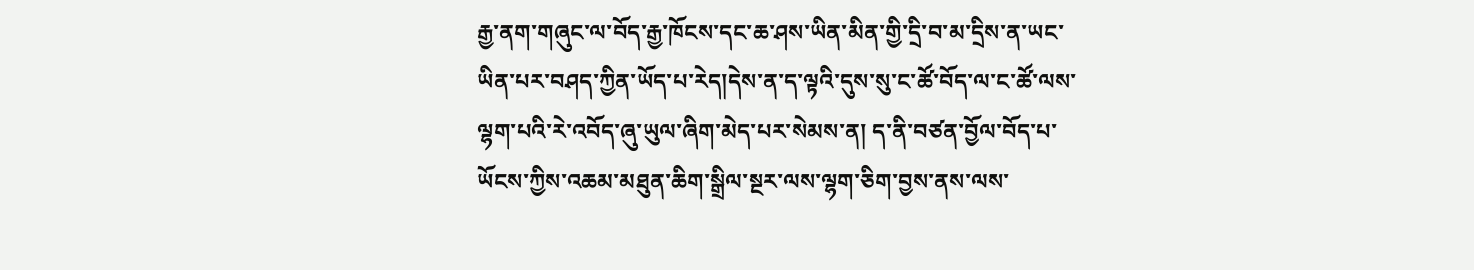རྒྱ་ནག་གཞུང་ལ་བོད་རྒྱ་ཁོངས་དང་ཆ་ཤས་ཡིན་མིན་གྱི་དྲི་བ་མ་དྲིས་ན་ཡང་ཡིན་པར་བཤད་ཀྱིན་ཡོད་པ་རེད།དེས་ན་ད་ལྟའི་དུས་སུ་ང་ཚོ་བོད་ལ་ང་ཚོ་ལས་ལྷག་པའི་རེ་འབོད་ཞུ་ཡུལ་ཞིག་མེད་པར་སེམས་ན། ད་ནི་བཙན་བྱོལ་བོད་པ་ཡོངས་ཀྱིས་འཆམ་མཐུན་ཆིག་སྒྲིལ་སྔར་ལས་ལྷག་ཅིག་བྱས་ནས་ལས་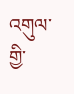འགུལ་གྱི་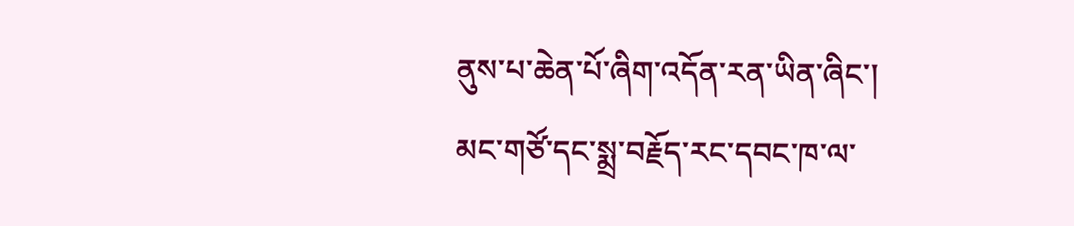ནུས་པ་ཆེན་པོ་ཞིག་འདོན་རན་ཡིན་ཞིང་། མང་གཙོ་དང་སྨྲ་བརྗོད་རང་དབང་ཁ་ལ་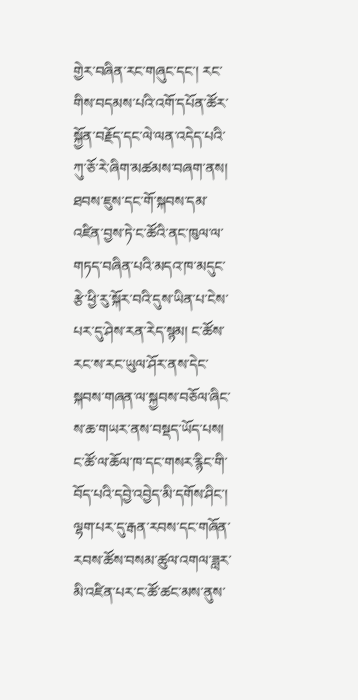གྱེར་བཞིན་རང་གཞུང་དང་། རང་གིས་བདམས་པའི་འགོ་དཔོན་ཚོར་སྐྱོན་བརྗོད་དང་ལེ་ལན་འདེད་པའི་ཀུ་ཅོ་རེ་ཞིག་མཚམས་བཞག་ནས། ཐབས་ཇུས་དང་གོ་སྐབས་དམ་འཛིན་བྱས་ཏེ་ང་ཚོའི་ནང་ཁུལ་ལ་གཏད་བཞིན་པའི་མདའ་ཁ་མདུང་རྩེ་ཕྱི་རུ་སྐོར་བའི་དུས་ཡིན་པ་ངེས་པར་དུ་ཤེས་རན་རེད་སྙམ། ང་ཚོས་རང་ས་རང་ཡུལ་ཤོར་ནས་དེང་སྐབས་གཞན་ལ་སྐྱབས་བཅོལ་ཞིང་ས་ཆ་གཡར་ནས་བསྡད་ཡོད་པས། ང་ཚོ་ལ་ཆོལ་ཁ་དང་གསར་རྙིང་གི་བོད་པའི་དབྱེ་འབྱེད་མི་དགོས་ཤིང་། ལྷག་པར་དུ་རྒན་རབས་དང་གཞོན་རབས་ཚོས་བསམ་ཚུལ་འགལ་ཟླར་མི་འཛིན་པར་ང་ཚོ་ཚང་མས་ནུས་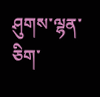ཤུགས་ལྷན་ཅིག་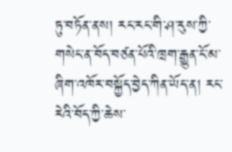ཏུ་བཏོན་ནས། རང་རང་གི་ཤ་རུས་ཀྱི་གསེང་ན་བོད་བཙན་པོའི་ཁྲག་རྒྱུན་ངོ་མ་ཞིག་འཁོར་བསྐྱོད་བྱེད་ཀིན་ཡོད་ན། རང་རེའི་བོད་ཀྱི་ཆེས་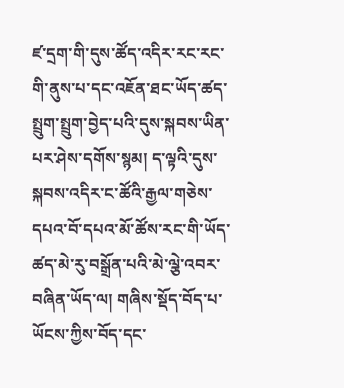ཛ་དྲག་གི་དུས་ཚོད་འདིར་རང་རང་གི་ནུས་པ་དང་འཇོན་ཐང་ཡོད་ཚད་སྤྲུག་སྤྲུག་བྱེད་པའི་དུས་སྐབས་ཡིན་པར་ཤེས་དགོས་སྙམ། ད་ལྟའི་དུས་སྐབས་འདིར་ང་ཚོའི་རྒྱལ་གཅེས་དཔའ་བོ་དཔའ་མོ་ཚོས་རང་གི་ཡོད་ཚད་མེ་རུ་བསྒྲོན་པའི་མེ་ལྕེ་འབར་བཞིན་ཡོད་ལ། གཞིས་སྡོད་བོད་པ་ཡོངས་ཀྱིས་བོད་དང་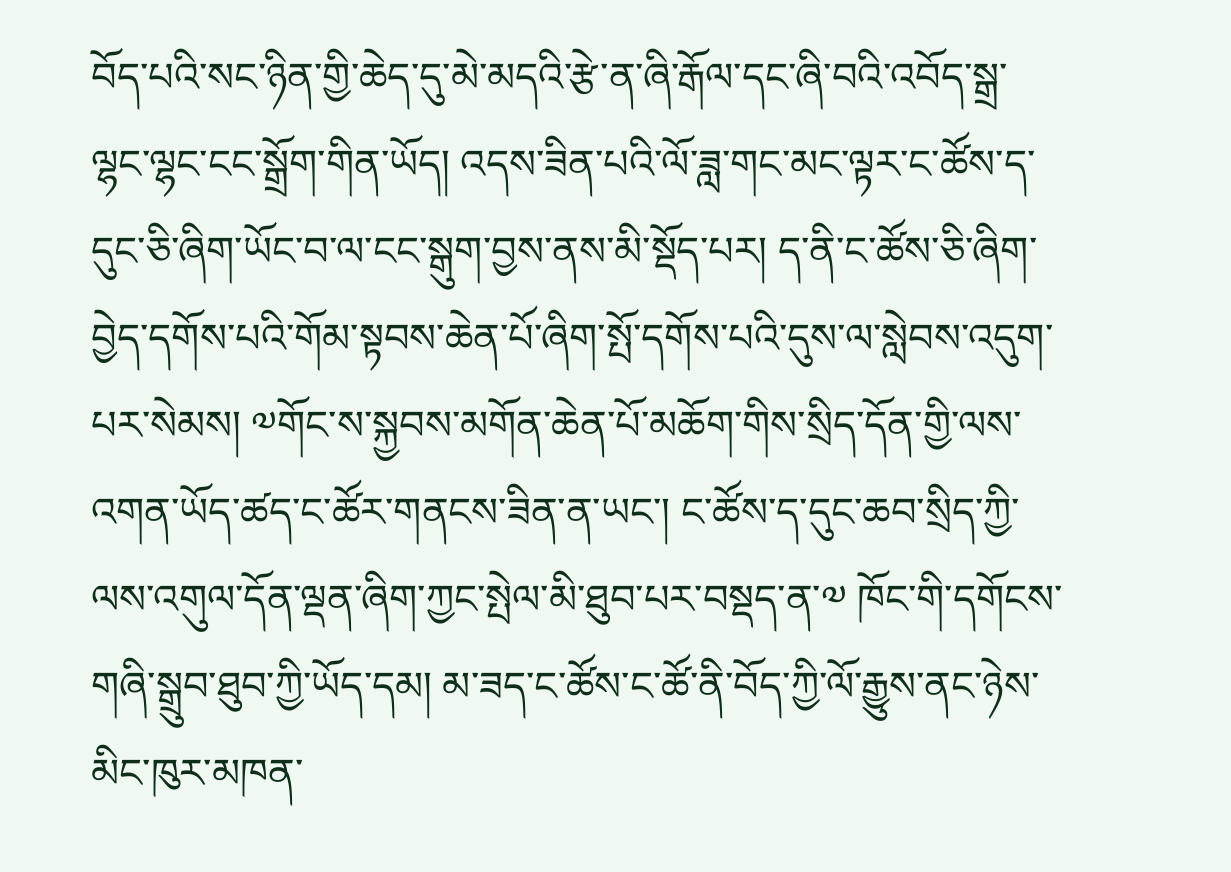བོད་པའི་སང་ཉིན་གྱི་ཆེད་དུ་མེ་མདའི་རྩེ་ན་ཞི་རྒོལ་དང་ཞི་བའི་འབོད་སྒྲ་ལྷང་ལྷང་ངང་སྒྲོག་གིན་ཡོད། འདས་ཟིན་པའི་ལོ་ཟླ་གང་མང་ལྟར་ང་ཚོས་ད་དུང་ཅི་ཞིག་ཡོང་བ་ལ་ངང་སྒུག་བྱས་ནས་མི་སྡོད་པར། ད་ནི་ང་ཚོས་ཅི་ཞིག་བྱེད་དགོས་པའི་གོམ་སྟབས་ཆེན་པོ་ཞིག་སྤོ་དགོས་པའི་དུས་ལ་སླེབས་འདུག་པར་སེམས། ༧གོང་ས་སྐྱབས་མགོན་ཆེན་པོ་མཆོག་གིས་སྲིད་དོན་གྱི་ལས་འགན་ཡོད་ཚད་ང་ཚོར་གནངས་ཟིན་ན་ཡང་། ང་ཚོས་ད་དུང་ཆབ་སྲིད་ཀྱི་ལས་འགུལ་དོན་ལྡན་ཞིག་ཀྱང་སྤེལ་མི་ཐུབ་པར་བསྡད་ན་༧ ཁོང་གི་དགོངས་གཞི་སྒྲུབ་ཐུབ་ཀྱི་ཡོད་དམ། མ་ཟད་ང་ཚོས་ང་ཚོ་ནི་བོད་ཀྱི་ལོ་རྒྱུས་ནང་ཉེས་མིང་ཁུར་མཁན་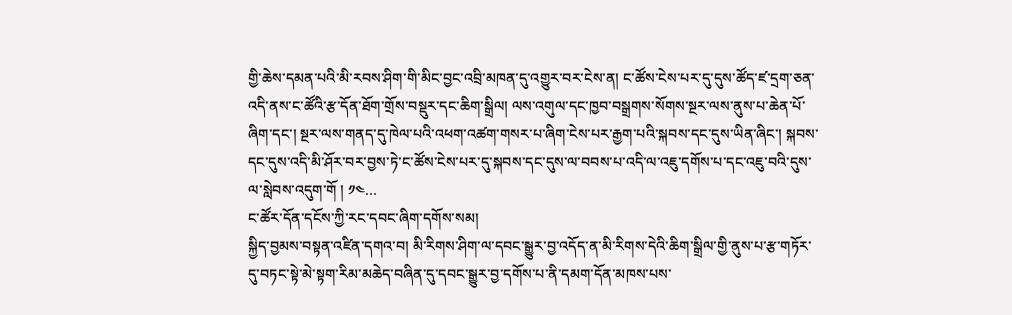གྱི་ཆེས་དམན་པའི་མི་རབས་ཤིག་གི་མིང་བྱང་འབྲི་མཁན་དུ་འགྱུར་བར་ངེས་ན། ང་ཚོས་ངེས་པར་དུ་དུས་ཚོད་ཛ་དྲག་ཅན་འདི་ནས་ང་ཚོའི་རྩ་དོན་ཐོག་གྲོས་བསྡུར་དང་ཆིག་སྒྲིལ། ལས་འགུལ་དང་ཁྱབ་བསྒྲགས་སོགས་སྔར་ལས་ནུས་པ་ཆེན་པོ་ཞིག་དང་། སྔར་ལས་གནད་དུ་ཁེལ་པའི་འཕག་འཚག་གསར་པ་ཞིག་ངེས་པར་རྒྱག་པའི་སྐབས་དང་དུས་ཡིན་ཞིང་། སྐབས་དང་དུས་འདི་མི་ཤོར་བར་བྱས་ཏེ་ང་ཚོས་ངེས་པར་དུ་སྐབས་དང་དུས་ལ་བབས་པ་འདི་ལ་འཇུ་དགོས་པ་དང་འཇུ་བའི་དུས་ལ་སླེབས་འདུག་གོ ། ༡༤…
ང་ཚོར་དོན་དངོས་ཀྱི་རང་དབང་ཞིག་དགོས་སམ།
སྐྱིད་བྱམས་བསྟན་འཛིན་དགའ་བ། མི་རིགས་ཤིག་ལ་དབང་སྒྱུར་བྱ་འདོད་ན་མི་རིགས་དེའི་ཆིག་སྒྲིལ་གྱི་ནུས་པ་རྩ་གཏོར་དུ་བཏང་སྟེ་མེ་སྟག་རིམ་མཆེད་བཞིན་དུ་དབང་སྒྱུར་བྱ་དགོས་པ་ནི་དམག་དོན་མཁས་པས་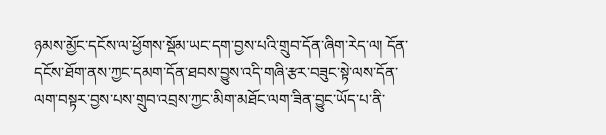ཉམས་མྱོང་དངོས་ལ་ཕྱོགས་སྡོམ་ཡང་དག་བྱས་པའི་གྲུབ་དོན་ཞིག་རེད་ལ། དོན་དངོས་ཐོག་ནས་ཀྱང་དམག་དོན་ཐབས་བྱུས་འདི་གཞི་རྩར་བཟུང་སྟེ་ལས་དོན་ལག་བསྟར་བྱས་པས་གྲུབ་འབྲས་ཀྱང་མིག་མཐོང་ལག་ཟིན་བྱུང་ཡོད་པ་ནི་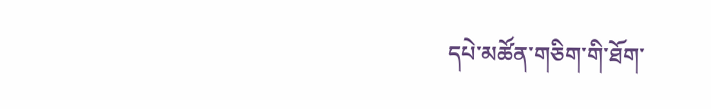དཔེ་མཚོན་གཅིག་གི་ཐོག་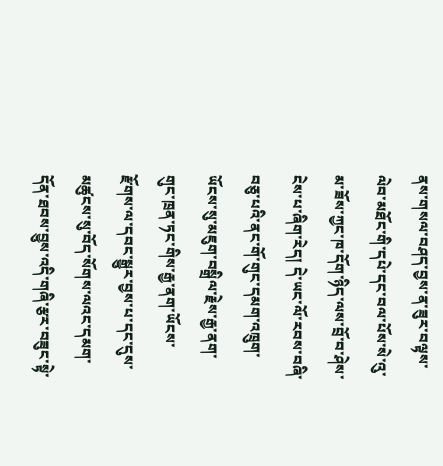ནས་གསལ་བཤད་བྱས་ན་ཟུར་བལྟས་ལེབ་མཐོང་གི་དཔེ་དང་བལ་པོས་སེ་འུ་མ་ཟོས་ཀྱང་ཁ་དོག་ཉིད་ལས་བྲོ་བ་ཤེས་ངེས་པ་ཞིག་རེད། དེ་ཡང་ལོ་རབས་བཞི་བཅུ་པའི་ནང་གོ་གུང་དམག་འཁྲུག་ཡོངས་སུ་མཇུག་བསྒྲིལ་རྗེས་རྒྱ་ནག་གུང་ཁྲན་ཏང་གིས་རྒྱ་ནག་ཡོངས་རྫོགས་ལ་དབང་སྒྱུར་བྱས་པ་དང་དུས་མཚུངས་སུ་བོད་སོགས་ལའང་དམག་དོན་ཐབས་བྱུས་འདི་གཞི་རྩར་བཟུང་སྟེ་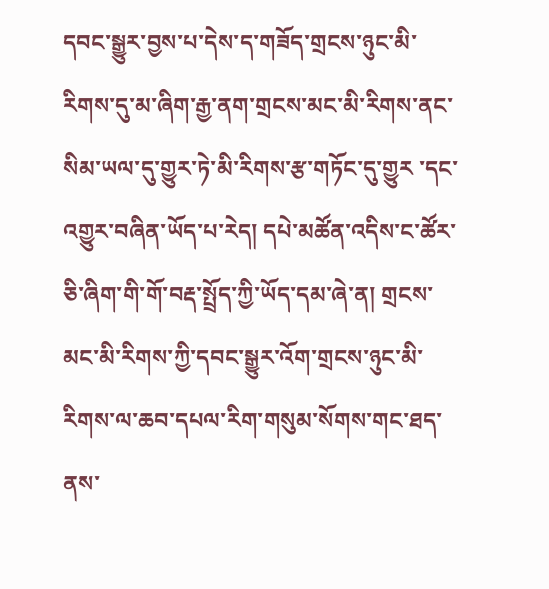དབང་སྒྱུར་བྱས་པ་དེས་ད་གཟོད་གྲངས་ཉུང་མི་རིགས་དུ་མ་ཞིག་རྒྱ་ནག་གྲངས་མང་མི་རིགས་ནང་སིམ་ཡལ་དུ་གྱུར་ཏེ་མི་རིགས་རྩ་གཏོང་དུ་གྱུར ་དང་འགྱུར་བཞིན་ཡོད་པ་རེད། དཔེ་མཚོན་འདིས་ང་ཚོར་ཅི་ཞིག་གི་གོ་བརྡ་སྤྲོད་ཀྱི་ཡོད་དམ་ཞེ་ན། གྲངས་མང་མི་རིགས་ཀྱི་དབང་སྒྱུར་འོག་གྲངས་ཉུང་མི་རིགས་ལ་ཆབ་དཔལ་རིག་གསུམ་སོགས་གང་ཐད་ནས་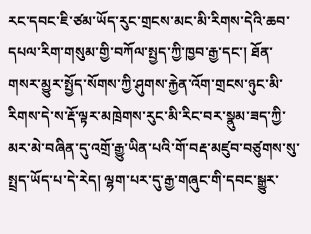རང་དབང་ཇི་ཙམ་ཡོད་རུང་གྲངས་མང་མི་རིགས་དེའི་ཆབ་དཔལ་རིག་གསུམ་གྱི་བཀོལ་སྤྱད་ཀྱི་ཁྱབ་རྒྱ་དང་། ཐོན་གསར་མྱུར་སྤྱོད་སོགས་ཀྱི་ཤུགས་རྐྱེན་འོག་གྲངས་ཉུང་མི་རིགས་དེ་ས་རྡོ་ལྟར་མཁྲེགས་རུང་མི་རིང་བར་སྣུམ་ཟད་ཀྱི་མར་མེ་བཞིན་དུ་འགྲོ་རྒྱུ་ཡིན་པའི་གོ་བརྡ་མཛུབ་བཙུགས་སུ་སྤྲད་ཡོད་པ་དེ་རེད། ལྷག་པར་དུ་རྒྱ་གཞུང་གི་དབང་སྒྱུར་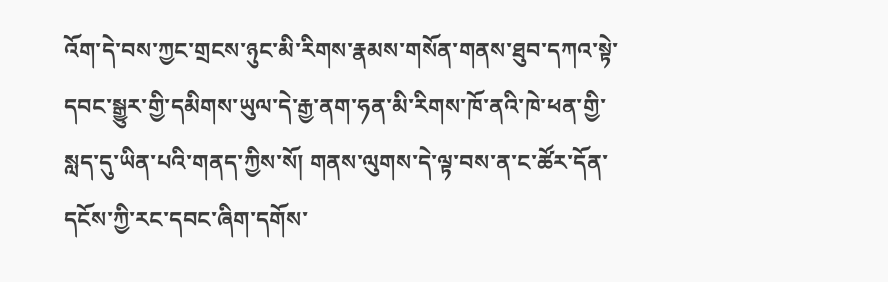འོག་དེ་བས་ཀྱང་གྲངས་ཉུང་མི་རིགས་རྣམས་གསོན་གནས་ཐུབ་དཀའ་སྟེ་དབང་སྒྱུར་གྱི་དམིགས་ཡུལ་དེ་རྒྱ་ནག་ཧན་མི་རིགས་ཁོ་ནའི་ཁེ་ཕན་གྱི་སླད་དུ་ཡིན་པའི་གནད་ཀྱིས་སོ། གནས་ལུགས་དེ་ལྟ་བས་ན་ང་ཚོར་དོན་དངོས་ཀྱི་རང་དབང་ཞིག་དགོས་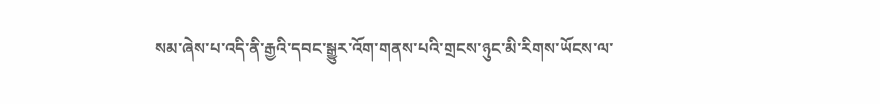སམ་ཞེས་པ་འདི་ནི་རྒྱའི་དབང་སྒྱུར་འོག་གནས་པའི་གྲངས་ཉུང་མི་རིགས་ཡོངས་ལ་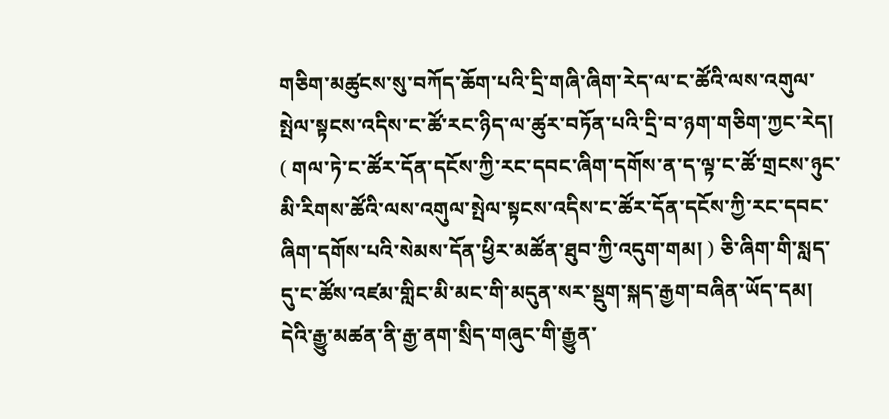གཅིག་མཚུངས་སུ་བཀོད་ཆོག་པའི་དྲི་གཞི་ཞིག་རེད་ལ་ང་ཚོའི་ལས་འགུལ་སྤེལ་སྟངས་འདིས་ང་ཚོ་རང་ཉིད་ལ་ཚུར་བཏོན་པའི་དྲི་བ་ཉག་གཅིག་ཀྱང་རེད། ( གལ་ཏེ་ང་ཚོར་དོན་དངོས་ཀྱི་རང་དབང་ཞིག་དགོས་ན་ད་ལྟ་ང་ཚོ་གྲངས་ཉུང་མི་རིགས་ཚོའི་ལས་འགུལ་སྤེལ་སྟངས་འདིས་ང་ཚོར་དོན་དངོས་ཀྱི་རང་དབང་ཞིག་དགོས་པའི་སེམས་དོན་ཕྱིར་མཚོན་ཐུབ་ཀྱི་འདུག་གམ། ) ཅི་ཞིག་གི་སླད་དུ་ང་ཚོས་འཛམ་གླིང་མི་མང་གི་མདུན་སར་སྡུག་སྐད་རྒྱག་བཞིན་ཡོད་དམ། དེའི་རྒྱུ་མཚན་ནི་རྒྱ་ནག་སྲིད་གཞུང་གི་རྒྱུན་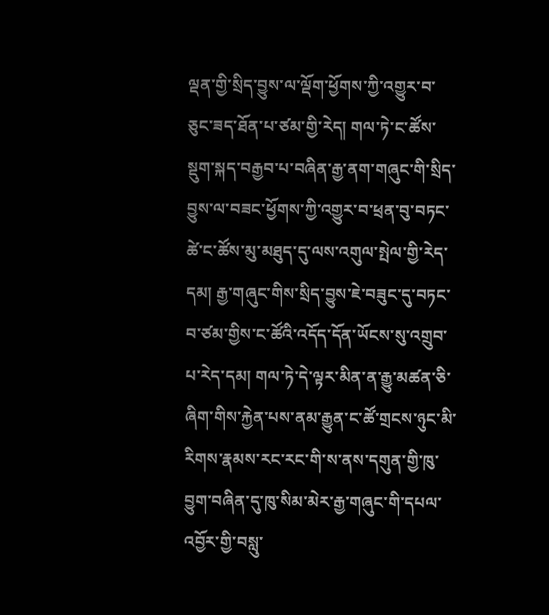ལྡན་གྱི་སྲིད་བྱུས་ལ་ལྡོག་ཕྱོགས་ཀྱི་འགྱུར་བ་ཅུང་ཟད་ཐོན་པ་ཙམ་གྱི་རེད། གལ་ཏེ་ང་ཚོས་སྡུག་སྐད་བརྒྱབ་པ་བཞིན་རྒྱ་ནག་གཞུང་གི་སྲིད་བྱུས་ལ་བཟང་ཕྱོགས་ཀྱི་འགྱུར་བ་ཕྲན་བུ་བཏང་ཚེ་ང་ཚོས་མུ་མཐུད་དུ་ལས་འགུལ་སྤེལ་གྱི་རེད་དམ། རྒྱ་གཞུང་གིས་སྲིད་བྱུས་ཇེ་བཟུང་དུ་བཏང་བ་ཙམ་གྱིས་ང་ཚོའི་འདོད་དོན་ཡོངས་སུ་འགྲུབ་པ་རེད་དམ། གལ་ཏེ་དེ་ལྟར་མིན་ན་རྒྱུ་མཚན་ཅི་ཞིག་གིས་རྐྱེན་པས་ནམ་རྒྱུན་ང་ཚོ་གྲངས་ཉུང་མི་རིགས་རྣམས་རང་རང་གི་ས་ནས་དགུན་གྱི་ཁུ་བྱུག་བཞིན་དུ་ཁུ་སིམ་མེར་རྒྱ་གཞུང་གི་དཔལ་འབྱོར་གྱི་བསླུ་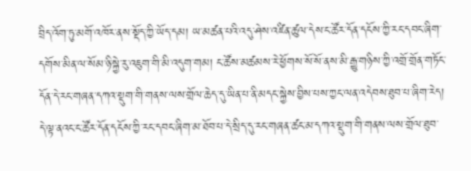བྲིད་འོག་ཏུ་མགོ་འཁོར་ནས་སྡོད་ཀྱི་ཡོད་དམ། ཡ་མཚན་པའི་འདུ་ཤེས་འཛིན་ཚུལ་དེས་ང་ཚོར་དོན་དངོས་ཀྱི་རང་དབང་ཞིག་དགོས་མིན་ལ་སོམ་ཉི་སྐྱེ་རུ་འཇུག་གི་མི་འདུག་གམ། ང་ཚོས་མཚམས་རེ་ཕྱོགས་སོ་སོ་ནས་མི་རྒྱུ་གཉིས་ཀྱི་འགྲོ་གྲོན་གཏོང་དོན་དེ་རང་གཞན་དཀའ་སྡུག་གི་གནས་ལས་གྲོལ་ཆེད་དུ་ཡིན་པ་ནི་མདང་སྐྱེས་བྱིས་པས་ཀྱང་ལན་འདེབས་ཐུབ་པ་ཞིག་རེད། དེ་ལྟ་ནའང་ང་ཚོར་དོན་དངོས་ཀྱི་རང་དབང་ཞིག་མ་ཐོབ་པ་དེ་སྲིད་དུ་རང་གཞན་ཚང་མ་དཀའ་སྡུག་གི་གནས་ལས་གྲོལ་ཐུབ་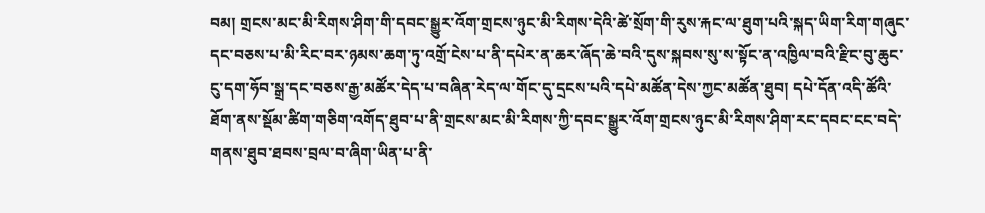བམ། གྲངས་མང་མི་རིགས་ཤིག་གི་དབང་སྒྱུར་འོག་གྲངས་ཉུང་མི་རིགས་དེའི་ཚེ་སྲོག་གི་རུས་རྐང་ལ་ཐུག་པའི་སྐད་ཡིག་རིག་གཞུང་དང་བཅས་པ་མི་རིང་བར་ཉམས་ཆག་ཏུ་འགྲོ་ངེས་པ་ནི་དཔེར་ན་ཆར་ཞོད་ཆེ་བའི་དུས་སྐབས་སུ་ས་སྟོང་ན་འཁྱིལ་བའི་རྫིང་བུ་ཆུང་ངུ་དག་ཧོབ་སྒྲ་དང་བཅས་རྒྱ་མཚོར་དེད་པ་བཞིན་རེད་ལ་གོང་དུ་དྲངས་པའི་དཔེ་མཚོན་དེས་ཀྱང་མཚོན་ཐུབ། དཔེ་དོན་འདི་ཚོའི་ཐོག་ནས་སྡོམ་ཚིག་གཅིག་འགོད་ཐུབ་པ་ནི་གྲངས་མང་མི་རིགས་ཀྱི་དབང་སྒྱུར་འོག་གྲངས་ཉུང་མི་རིགས་ཤིག་རང་དབང་ངང་བདེ་གནས་ཐུབ་ཐབས་བྲལ་བ་ཞིག་ཡིན་པ་ནི་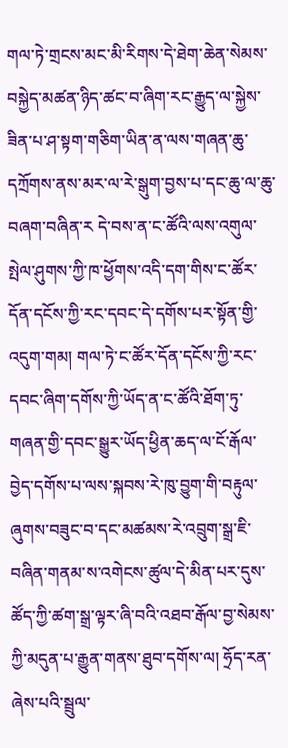གལ་ཏེ་གྲངས་མང་མི་རིགས་དེ་ཐེག་ཆེན་སེམས་བསྐྱེད་མཚན་ཉིད་ཚང་བ་ཞིག་རང་རྒྱུད་ལ་སྐྱེས་ཟིན་པ་ཤ་སྟག་གཅིག་ཡིན་ན་ལས་གཞན་ཆུ་དཀྲོགས་ནས་མར་ལ་རེ་སྒུག་བྱས་པ་དང་ཆུ་ལ་ཆུ་བཞག་བཞིན་ར དེ་བས་ན་ང་ཚོའི་ལས་འགུལ་སྤེལ་ཤུགས་ཀྱི་ཁ་ཕྱོགས་འདི་དག་གིས་ང་ཚོར་དོན་དངོས་ཀྱི་རང་དབང་དེ་དགོས་པར་སྟོན་གྱི་འདུག་གམ། གལ་ཏེ་ང་ཚོར་དོན་དངོས་ཀྱི་རང་དབང་ཞིག་དགོས་ཀྱི་ཡོད་ན་ང་ཚོའི་ཐོག་ཏུ་གཞན་གྱི་དབང་སྒྱུར་ཡོད་ཕྱིན་ཆད་ལ་ངོ་རྒོལ་བྱེད་དགོས་པ་ལས་སྐབས་རེ་ཁུ་བྱུག་གི་བརྟུལ་ཞུགས་བཟུང་བ་དང་མཚམས་རེ་འབྲུག་སྒྲ་ཇི་བཞིན་གནམ་ས་འགེངས་ཚུལ་དེ་མིན་པར་དུས་ཚོད་ཀྱི་ཚག་སྒྲ་ལྟར་ཞི་བའི་འཐབ་རྒོལ་བྱ་སེམས་ཀྱི་མདུན་པ་རྒྱུན་གནས་ཐུབ་དགོས་ལ། ཧྲོད་རན་ཞེས་པའི་སྦྲུལ་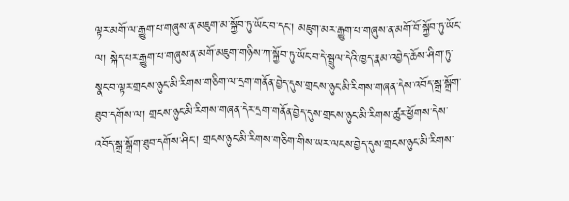ལྟར་མགོ་ལ་རྒྱུག་པ་གཞུས་ན་མཇུག་མ་སྐྱོབ་ཏུ་ཡོང་བ་དང་། མཇུག་མར་རྒྱུག་པ་གཞུས་ན་མགོ་བོ་སྐྱོབ་ཏུ་ཡོང་ལ། སྐེད་པར་རྒྱུག་པ་གཞུས་ན་མགོ་མཇུག་གཉིས་ཀ་སྐྱོབ་ཏུ་ཡོང་བ་དེ་སྦྲུལ་དེའི་ཁྱད་རྣམ་འབྱེད་ཆོས་ཤིག་ཏུ་སྣང་བ་ལྟར་གྲངས་ཉུང་མི་རིགས་གཅིག་ལ་དྲག་གནོན་བྱེད་དུས་གྲངས་ཉུང་མི་རིགས་གཞན་དེས་འབོད་སྒྲ་སྒྲོག་ཐུབ་དགོས་ལ། གྲངས་ཉུང་མི་རིགས་གཞན་དེར་དྲག་གནོན་བྱེད་དུས་གྲངས་ཉུང་མི་རིགས་ཚུར་ཕྱོགས་དེས་འབོད་སྒྲ་སྒྲོག་ཐུབ་དགོས་ཤིང་། གྲངས་ཉུང་མི་རིགས་གཅིག་གིས་ཡར་ལངས་བྱེད་དུས་གྲངས་ཉུང་མི་རིགས་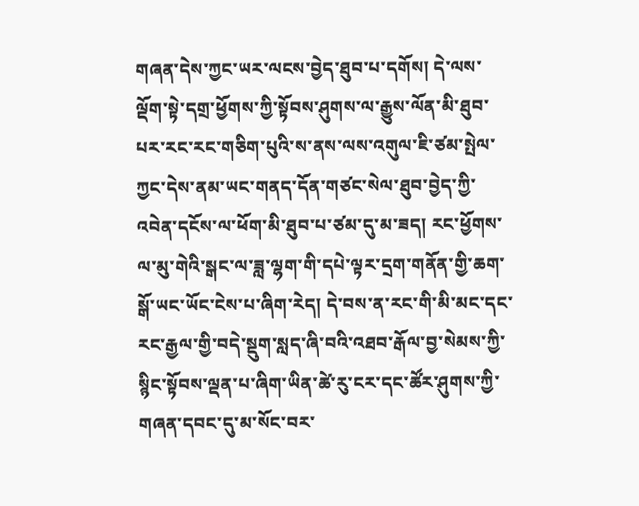གཞན་དེས་ཀྱང་ཡར་ལངས་བྱེད་ཐུབ་པ་དགོས། དེ་ལས་ལྡོག་སྟེ་དགྲ་ཕྱོགས་ཀྱི་སྟོབས་ཤུགས་ལ་རྒྱུས་ལོན་མི་ཐུབ་པར་རང་རང་གཅིག་པུའི་ས་ནས་ལས་འགུལ་ཇི་ཙམ་སྤེལ་ཀྱང་དེས་ནམ་ཡང་གནད་དོན་གཙང་སེལ་ཐུབ་བྱེད་ཀྱི་འབེན་དངོས་ལ་ཕོག་མི་ཐུབ་པ་ཙམ་དུ་མ་ཟད། རང་ཕྱོགས་ལ་མུ་གེའི་སྒང་ལ་ཟླ་ལྷག་གི་དཔེ་ལྟར་དྲག་གནོན་གྱི་ཆག་སྒོ་ཡང་ཡོང་ངེས་པ་ཞིག་རེད། དེ་བས་ན་རང་གི་མི་མང་དང་རང་རྒྱལ་གྱི་བདེ་སྡུག་སླད་ཞི་བའི་འཐབ་རྒོལ་བྱ་སེམས་ཀྱི་སྙིང་སྟོབས་ལྡན་པ་ཞིག་ཡིན་ཚེ་རུ་ངར་དང་ཚོར་ཤུགས་ཀྱི་གཞན་དབང་དུ་མ་སོང་བར་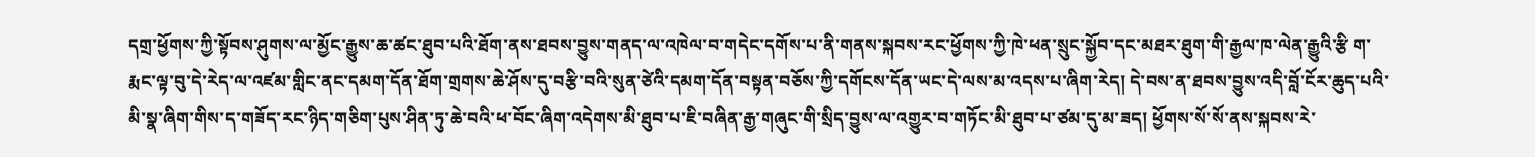དགྲ་ཕྱོགས་ཀྱི་སྟོབས་ཤུགས་ལ་མྱོང་རྒྱུས་ཆ་ཚང་ཐུབ་པའི་ཐོག་ནས་ཐབས་བྱུས་གནད་ལ་འཁེལ་བ་གདེང་དགོས་པ་ནི་གནས་སྐབས་རང་ཕྱོགས་ཀྱི་ཁེ་ཕན་སྲུང་སྐྱོབ་དང་མཐར་ཐུག་གི་རྒྱལ་ཁ་ལེན་རྒྱུའི་རྩི ག་རྨང་ལྟ་བུ་དེ་རེད་ལ་འཛམ་གླིང་ནང་དམག་དོན་ཐོག་གྲགས་ཆེ་ཤོས་དུ་བརྩི་བའི་སུན་ཙེའི་དམག་དོན་བསྟན་བཅོས་ཀྱི་དགོངས་དོན་ཡང་དེ་ལས་མ་འདས་པ་ཞིག་རེད། དེ་བས་ན་ཐབས་བྱུས་འདི་བློ་ངོར་ཆུད་པའི་མི་སྣ་ཞིག་གིས་ད་གཟོད་རང་ཉིད་གཅིག་པུས་ཤིན་ཏུ་ཆེ་བའི་ཕ་བོང་ཞིག་འདེགས་མི་ཐུབ་པ་ཇི་བཞིན་རྒྱ་གཞུང་གི་སྲིད་བྱུས་ལ་འགྱུར་བ་གཏོང་མི་ཐུབ་པ་ཙམ་དུ་མ་ཟད། ཕྱོགས་སོ་སོ་ནས་སྐབས་རེ་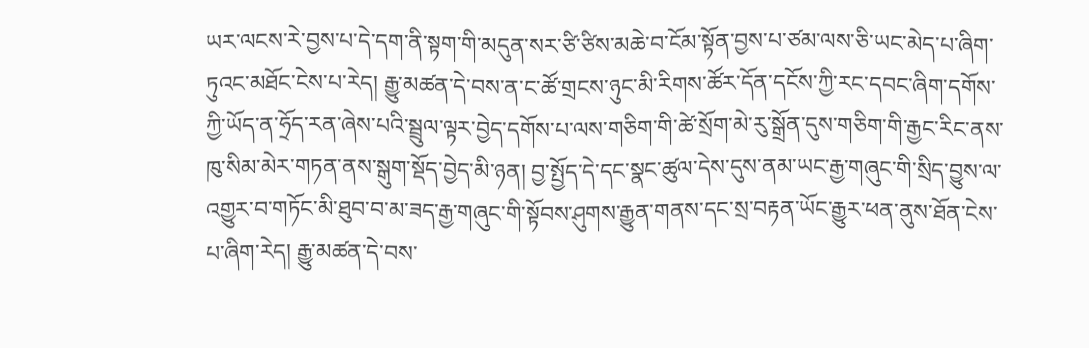ཡར་ལངས་རེ་བྱས་པ་དེ་དག་ནི་སྟག་གི་མདུན་སར་ཙི་ཙིས་མཆེ་བ་ངོམ་སྟོན་བྱས་པ་ཙམ་ལས་ཅི་ཡང་མེད་པ་ཞིག་ཏུའང་མཐོང་ངེས་པ་རེད། རྒྱུ་མཚན་དེ་བས་ན་ང་ཚོ་གྲངས་ཉུང་མི་རིགས་ཚོར་དོན་དངོས་ཀྱི་རང་དབང་ཞིག་དགོས་ཀྱི་ཡོད་ན་ཧྲོད་རན་ཞེས་པའི་སྦྲུལ་ལྟར་བྱེད་དགོས་པ་ལས་གཅིག་གི་ཚེ་སྲོག་མེ་རུ་སྒྲོན་དུས་གཅིག་གི་རྒྱང་རིང་ནས་ཁུ་སིམ་མེར་གཏན་ནས་སྒུག་སྡོད་བྱེད་མི་ཉན། བྱ་སྤྱོད་དེ་དང་སྣང་ཚུལ་དེས་དུས་ནམ་ཡང་རྒྱ་གཞུང་གི་སྲིད་བྱུས་ལ་འགྱུར་བ་གཏོང་མི་ཐུབ་བ་མ་ཟད་རྒྱ་གཞུང་གི་སྟོབས་ཤུགས་རྒྱུན་གནས་དང་སྲ་བརྟན་ཡོང་རྒྱུར་ཕན་ནུས་ཐོན་ངེས་པ་ཞིག་རེད། རྒྱུ་མཚན་དེ་བས་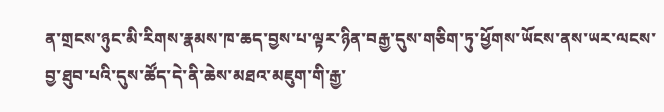ན་གྲངས་ཉུང་མི་རིགས་རྣམས་ཁ་ཆད་བྱས་པ་ལྟར་ཉིན་བརྒྱ་དུས་གཅིག་ཏུ་ཕྱོགས་ཡོངས་ནས་ཡར་ལངས་བྱ་ཐུབ་པའི་དུས་ཚོད་དེ་ནི་ཆེས་མཐའ་མཇུག་གི་རྒྱ་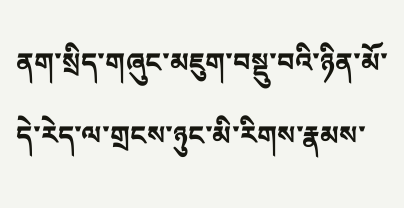ནག་སྲིད་གཞུང་མཇུག་བསྡུ་བའི་ཉིན་མོ་དེ་རེད་ལ་གྲངས་ཉུང་མི་རིགས་རྣམས་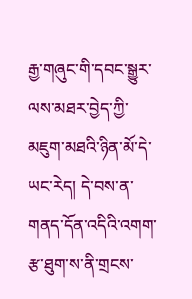རྒྱ་གཞུང་གི་དབང་སྒྱུར་ལས་མཐར་བྱེད་ཀྱི་མཇུག་མཐའི་ཉིན་མོ་དེ་ཡང་རེད། དེ་བས་ན་གནད་དོན་འདིའི་འགག་རྩ་ཐུག་ས་ནི་གྲངས་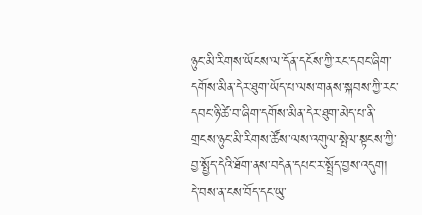ཉུང་མི་རིགས་ཡོངས་ལ་དོན་དངོས་ཀྱི་རང་དབང་ཞིག་དགོས་མིན་དེར་ཐུག་ཡོད་པ་ལས་གནས་སྐབས་ཀྱི་རང་དབང་ཉི་ཚེ་བ་ཞིག་དགོས་མིན་དེར་ཐུག་མེད་པ་ནི་གྲངས་ཉུང་མི་རིགས་ཚོས་ལས་འགུལ་སྤེལ་སྟངས་ཀྱི་བྱ་སྤྱོད་དེའི་ཐོག་ནས་བདེན་དཔང་ར་སྤྲོད་བྱས་འདུག། དེ་བས་ན་ངས་བོད་དང་ཡུ་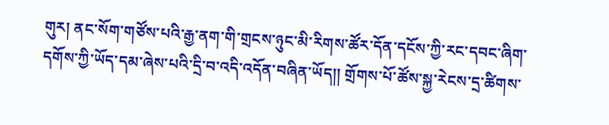གུར། ནང་སོག་གཙོས་པའི་རྒྱ་ནག་གི་གྲངས་ཉུང་མི་རིགས་ཚོར་དོན་དངོས་ཀྱི་རང་དབང་ཞིག་དགོས་ཀྱི་ཡོད་དམ་ཞེས་པའི་དྲི་བ་འདི་འདོན་བཞིན་ཡོད།། གྲོགས་པོ་ཚོས་སྐྱ་རེངས་དྲ་ཚིགས་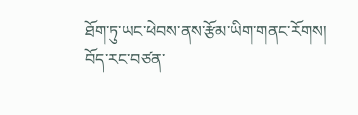ཐོག་ཏུ་ཡང་ཕེབས་ནས་རྩོམ་ཡིག་གནང་རོགས།
བོད་རང་བཙན་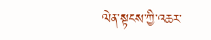ལེན་སྟངས་ཀྱི་འཆར་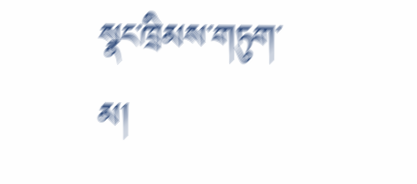སྣང་ཁྲིམས་གཏུག་མ།